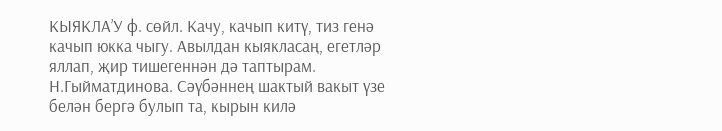КЫЯКЛА’У ф. сөйл. Качу, качып китү, тиз генә качып юкка чыгу. Авылдан кыякласаң, егетләр яллап, җир тишегеннән дә таптырам. Н.Гыйматдинова. Сәүбәннең шактый вакыт үзе белән бергә булып та, кырын килә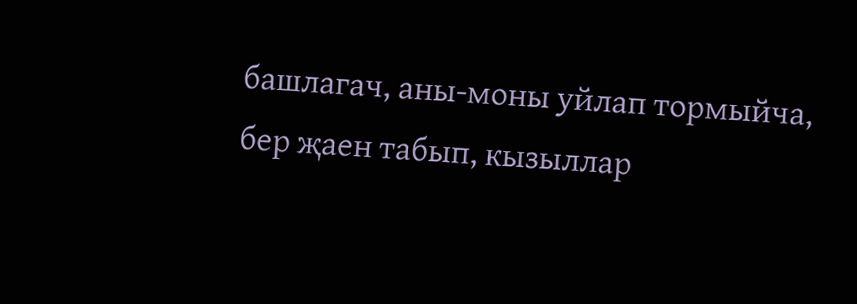башлагач, аны-моны уйлап тормыйча, бер җаен табып, кызыллар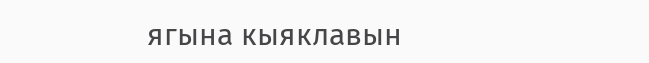ягына кыяклавын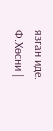язган иде. Ф.Хөсни |